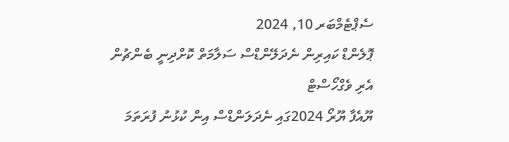ސެޕްޓެމްބަރ 10, 2024
ޕޮލެންޑް ކައިރިން ނެދަލޭންޑްސް ސަލާމަތް ކޮށްދިނީ ބެންޗުން އެރި ވެގްހޯސްޓް
ޔޫއެފާ ޔޫރޯ 2024ގައި ނެދަލަންޑްސް އިން ކުޅުނު ފުރަތަމަ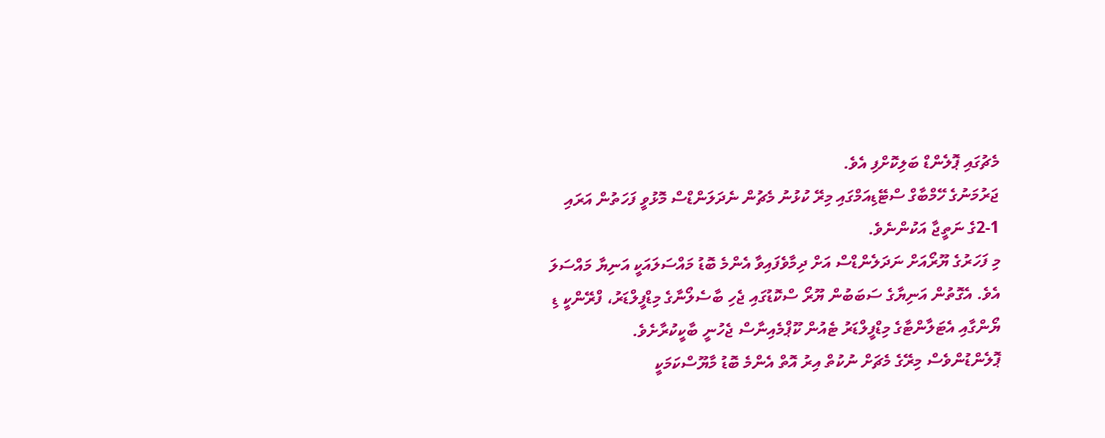މެޗުގައި ޕޮލެންޑް ބަލިކޮށްފި އެވެ.
ޖަރުމަނުގެ ހޭމްބާގް ސްޓޭޑިއަމްގައި މިރޭ ކުޅުނު މެޗުން ނެދަލަންޑްސް މޮޅުވީ ފަހަތުން އަރައި 1-2ގެ ނަތީޖާ އަކުންނެވެ.
މި ފަހަރުގެ ޔޫރޯއަށް ނަދަލެންޑްސް އަށް ދިމާވެފައިވާ އެންމެ ބޮޑު މައްސަލައަކީ އަނިޔާ މައްސަލަ އެވެ. އެގޮތުން އަނިޔާގެ ސަބަބުން ޔޫރޯ ސްކޮޑުގައި ޖެހި ބާސެލޯނާގެ މިޑްފީލްޑަރު، ފްރޭންކީ ޑި ޔޯންގާއި އެޓަލާންޓާގެ މިޑްފީލްޑަރު ޓެއުން ކޫޕްމެއިނާސް ޖެހުނީ ބާކީކުރާށެވެ.
ޕޮލެންޑުންވެސް މިރޭގެ މެޗަށް ނުކުތް އިރު އޮތް އެންމެ ބޮޑު މާޔޫސްކަމަކީ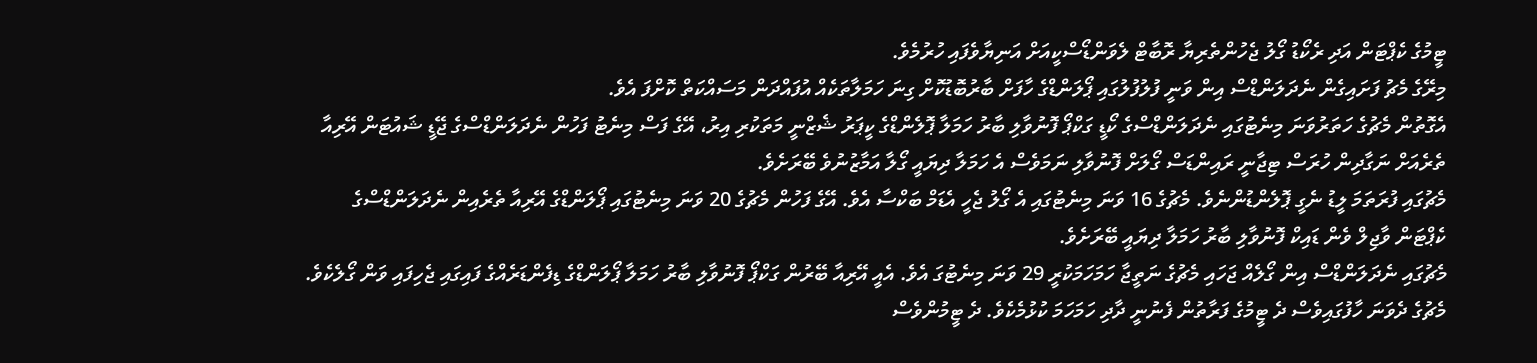ޓީމުގެ ކެޕްޓަން އަދި ރެކޯޑު ގޯލު ޖެހުންތެރިޔާ ރޮބާޓް ލެވަންޑޯސްކީއަށް އަނިޔާވެފައި ހުރުމެވެ.
މިރޭގެ މެޗު ފަށައިގެން ނެދަލަންޑްސް އިން ވަނީ ފުލުފުލުގައި ޕޯލަންޑްގެ ހާފަށް ބާރުބޮޑުކޮށް ގިނަ ހަމަލާތަކެއް އުފައްދަން މަސައްކަތް ކޮށްފަ އެވެ.
އެގޮތުން މެޗުގެ ހަތަރުވަނަ މިނެޓުގައި ނެދަލަންޑްސްގެ ކޯޑީ ގަކްޕޯ ފޮނުވާލި ބާރު ހަމަލާ ޕޮލެންޑްގެ ކީޕަރު ޝެޒްނީ މަތަކުރި އިރު، އޭގެ ފަސް މިނެޓު ފަހުން ނެދަލަންޑްސްގެ ޖޭޑީ ޝައުޓަން އޭރިއާ ތެރެއަށް ނަގާދިން ހުރަސް ޓިޖާނީ ރައިންޑަސް ގޯލަށް ފޮނުވާލި ނަމަވެސް އެ ހަމަލާ ދިޔައީ ގޯލާ އަމާޒުނުވެ ބޭރަށެވެ.
މެޗުގައި ފުރަތަމަ ލީޑު ނެގީ ޕޮލެންޑުންނެވެ. މެޗުގެ 16 ވަނަ މިނެޓުގައި އެ ގޯލު ޖެހީ އެޑަމް ބަކްސާ އެވެ. އޭގެ ފަހުން މެޗުގެ 20 ވަނަ މިނެޓުގައި ޕޯލަންޑްގެ އޭރިއާ ތެރެއިން ނެދަލަންޑްސްގެ ކެޕްޓަން ވާޖިލް ވެން ޑައިކް ފޮނުވާލި ބާރު ހަމަލާ ދިޔައީ ބޭރަށެވެ.
މެޗުގައި ނެދަލަންޑްސް އިން ގޯލެއް ޖަހައި މެޗުގެ ނަތީޖާ ހަމަހަމަކުރީ 29 ވަނަ މިނެޓުގަ އެވެ. އެއީ އޭރިއާ ބޭރުން ގަކްޕޯ ފޮނުވާލި ބާރު ހަމަލާ ޕޯލަންޑްގެ ޑިފެންޑަރެއްގެ ފައިގައި ޖެހިފައި ވަން ގޯލެކެވެ.
މެޗުގެ ދެވަނަ ހާފުގައިވެސް ދެ ޓީމުގެ ފަރާތުން ފެނުނީ ދާދި ހަމަހަމަ ކުޅުމެކެވެ. ދެ ޓީމުންވެސް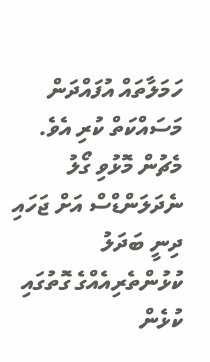ހަމަލާތައް އުފައްދަން މަސައްކަތް ކުރި އެވެ.
މެޗުން މޮޅުވި ގޯލު ނެދަލަންޑްސް އަށް ޖަހައި ދިނީ ބަދަލު ކުޅުންތެރިއެއްގެ ގޮތުގައި ކުޅެން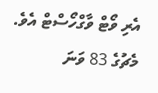އެރި ވޯޓް ވާގްހޯސްޓް އެވެ. މެޗުގެ 83 ވަނަ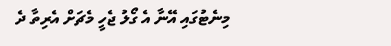މިނެޓުގައި އޭނާ އެ ގޯލު ޖެހީ މެޗަށް އެރިތާ ދެ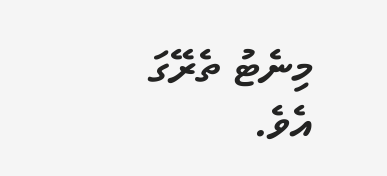މިނެޓު ތެރޭގަ އެވެ.